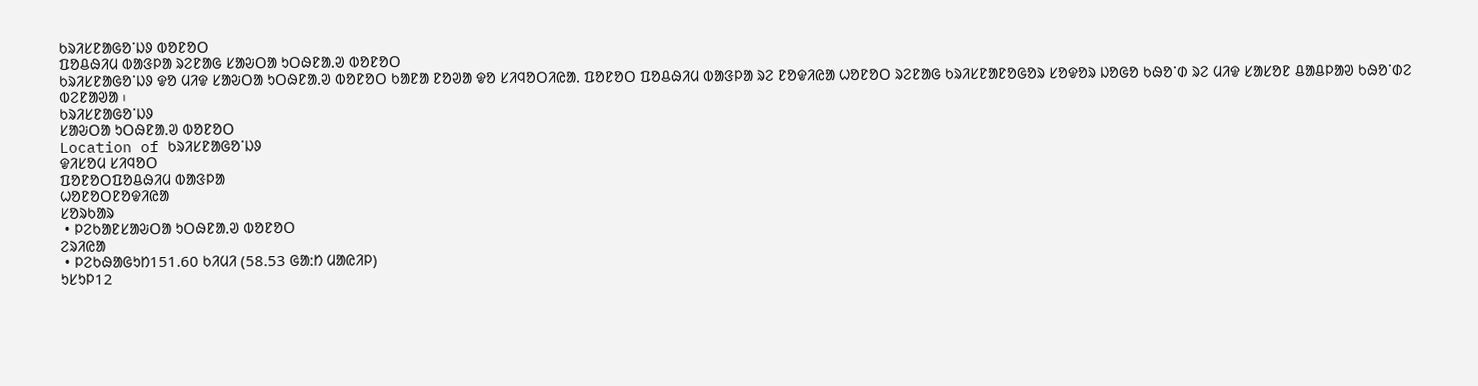ᱠᱨᱤᱥᱱᱟᱜᱚᱸᱡᱽ ᱵᱚᱱᱚᱛ
ᱯᱚᱪᱷᱤᱢ ᱵᱟᱝᱞᱟ ᱨᱮᱱᱟᱜ ᱥᱟᱶᱛᱟ ᱩᱛᱷᱱᱟᱹᱣ ᱵᱚᱱᱚᱛ
ᱠᱨᱤᱥᱱᱟᱜᱚᱸᱡᱽ ᱫᱚ ᱢᱤᱫ ᱥᱟᱶᱛᱟ ᱩᱛᱷᱱᱟᱹᱣ ᱵᱚᱱᱚᱛ ᱠᱟᱱᱟ ᱱᱚᱣᱟ ᱫᱚ ᱥᱤᱧᱚᱛᱤᱭᱟᱹ ᱯᱚᱱᱚᱛ ᱯᱚᱪᱷᱤᱢ ᱵᱟᱝᱞᱟ ᱨᱮ ᱱᱚᱫᱤᱭᱟ ᱦᱚᱱᱚᱛ ᱨᱮᱱᱟᱜ ᱠᱨᱤᱥᱱᱟᱱᱚᱜᱚᱨ ᱥᱚᱫᱚᱨ ᱡᱚᱜᱚ ᱠᱷᱚᱸᱰ ᱨᱮ ᱢᱤᱫ ᱥᱟᱥᱚᱱ ᱪᱟᱪᱞᱟᱣ ᱠᱷᱚᱸᱰᱮ ᱵᱮᱱᱟᱣᱟ ᱾
ᱠᱨᱤᱥᱱᱟᱜᱚᱸᱡᱽ
ᱥᱟᱶᱛᱟ ᱩᱛᱷᱱᱟᱹᱣ ᱵᱚᱱᱚᱛ
Location of ᱠᱨᱤᱥᱱᱟᱜᱚᱸᱡᱽ
ᱫᱤᱥᱚᱢ ᱥᱤᱧᱚᱛ
ᱯᱚᱱᱚᱛᱯᱚᱪᱷᱤᱢ ᱵᱟᱝᱞᱟ
ᱦᱚᱱᱚᱛᱱᱚᱫᱤᱭᱟ
ᱥᱚᱨᱠᱟᱨ
 • ᱞᱮᱠᱟᱱᱥᱟᱶᱛᱟ ᱩᱛᱷᱱᱟᱹᱣ ᱵᱚᱱᱚᱛ
ᱮᱨᱤᱭᱟ
 • ᱞᱮᱠᱷᱟᱜᱩᱴ151.60 ᱠᱤᱢᱤ (58.53 ᱜᱟᱺᱴ ᱢᱟᱭᱤᱞ)
ᱩᱥᱩᱞ12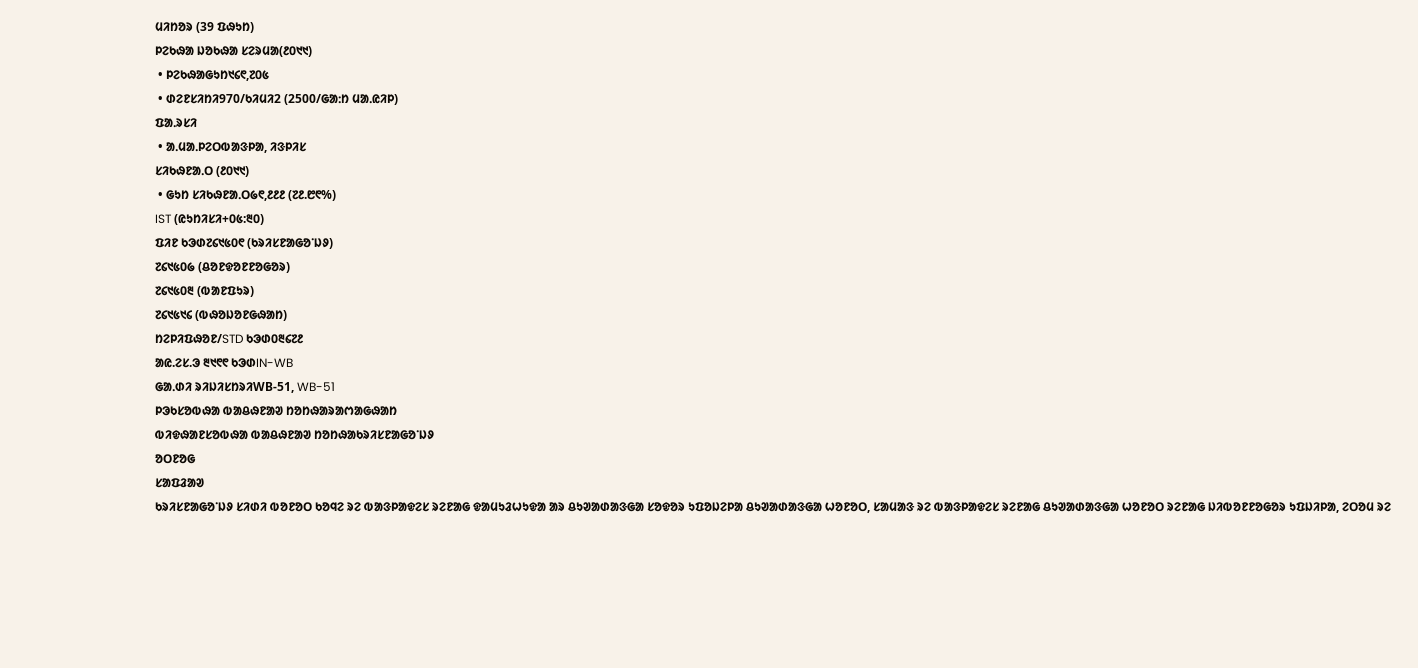ᱢᱤᱴᱚᱨ (39 ᱯᱷᱩᱴ)
ᱞᱮᱠᱷᱟ ᱡᱚᱠᱷᱟ ᱥᱮᱨᱢᱟ(᱒᱐᱑᱑)
 • ᱞᱮᱠᱷᱟᱜᱩᱴ᱑᱔᱖,᱗᱐᱕
 • ᱰᱮᱱᱥᱤᱴᱤ970/ᱠᱤᱢᱤ2 (2500/ᱜᱟᱺᱴ ᱢᱟᱹᱭᱤᱞ)
ᱯᱟᱹᱨᱥᱤ
 • ᱟᱹᱢᱟᱹᱞᱮᱛᱵᱟᱝᱞᱟ, ᱤᱝᱞᱤᱥ
ᱥᱤᱠᱷᱱᱟᱹᱛ (᱒᱐᱑᱑)
 • ᱜᱩᱴ ᱥᱤᱠᱷᱱᱟᱹᱛ᱙᱖,᱒᱒᱒ (᱗᱒.᱘᱖%)
IST (ᱭᱩᱴᱤᱥᱤ+᱐᱕:᱓᱐)
ᱯᱤᱱ ᱠᱳᱰ᱗᱔᱑᱕᱐᱖ (ᱠᱨᱤᱥᱱᱟᱜᱚᱸᱡᱽ)
᱗᱔᱑᱕᱐᱙ (ᱪᱚᱱᱫᱚᱱᱱᱚᱜᱚᱨ)
᱗᱔᱑᱕᱐᱓ (ᱵᱟᱱᱯᱩᱨ)
᱗᱔᱑᱕᱑᱔ (ᱵᱷᱚᱡᱚᱱᱜᱷᱟᱴ)
ᱴᱮᱞᱤᱯᱷᱚᱱ/STD ᱠᱳᱰ᱐᱓᱔᱗᱒
ᱟᱭ.ᱮᱥ.ᱳ ᱓᱑᱖᱖ ᱠᱳᱰIN-WB
ᱜᱟᱹᱰᱤ ᱨᱤᱡᱤᱥᱴᱨᱤWB-51, WB-51
ᱞᱳᱠᱥᱚᱵᱷᱟ ᱵᱟᱪᱷᱱᱟᱣ ᱴᱚᱴᱷᱟᱨᱟᱬᱟᱜᱷᱟᱴ
ᱵᱤᱫᱷᱟᱱᱥᱚᱵᱷᱟ ᱵᱟᱪᱷᱱᱟᱣ ᱴᱚᱴᱷᱟᱠᱨᱤᱥᱱᱟᱜᱚᱸᱡᱽ
ᱚᱛᱱᱚᱜ
ᱥᱟᱯᱲᱟᱣ
ᱠᱨᱤᱥᱱᱟᱜᱚᱸᱡᱽ ᱥᱤᱰᱤ ᱵᱚᱱᱚᱛ ᱠᱚᱧᱮ ᱨᱮ ᱵᱟᱝᱞᱟᱫᱮᱥ ᱨᱮᱱᱟᱜ ᱫᱟᱢᱩᱲᱦᱩᱫᱟ ᱟᱨ ᱪᱩᱣᱟᱰᱟᱝᱜᱟ ᱥᱚᱫᱚᱨ ᱩᱯᱚᱡᱮᱞᱟ ᱪᱩᱣᱟᱰᱟᱝᱜᱟ ᱦᱚᱱᱚᱛ, ᱥᱟᱢᱟᱝ ᱨᱮ ᱵᱟᱝᱞᱟᱫᱮᱥ ᱨᱮᱱᱟᱜ ᱪᱩᱣᱟᱰᱟᱝᱜᱟ ᱦᱚᱱᱚᱛ ᱨᱮᱱᱟᱜ ᱡᱤᱵᱚᱱᱱᱚᱜᱚᱨ ᱩᱯᱡᱤᱞᱟ, ᱮᱛᱚᱢ ᱨᱮ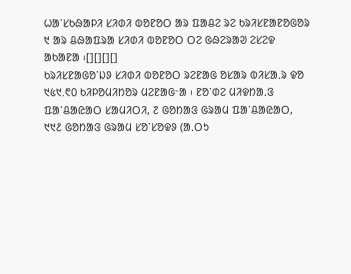ᱦᱟᱸᱥᱠᱷᱟᱞᱤ ᱥᱤᱰᱤ ᱵᱚᱱᱚᱛ ᱟᱨ ᱯᱟᱪᱮ ᱨᱮ ᱠᱨᱤᱥᱱᱟᱱᱚᱜᱚᱨ ᱑ ᱟᱨ ᱪᱷᱟᱯᱨᱟ ᱥᱤᱰᱤ ᱵᱚᱱᱚᱛ ᱛᱮ ᱜᱷᱮᱨᱟᱣ ᱮᱥᱮᱫ ᱟᱠᱟᱱᱟ ᱾[][][][]
ᱠᱨᱤᱥᱱᱟᱜᱚᱸᱡᱽ ᱥᱤᱰᱤ ᱵᱚᱱᱚᱛ ᱨᱮᱱᱟᱜ ᱚᱥᱟᱨ ᱵᱤᱥᱟᱹᱨ ᱫᱚ ᱑᱕᱑.᱖᱐ ᱠᱤᱞᱚᱢᱤᱴᱚᱨ ᱢᱮᱱᱟᱜᱼᱟ ᱾ ᱱᱚᱸᱰᱮ ᱢᱤᱫᱴᱟᱹᱝ ᱯᱟᱸᱪᱟᱭᱟᱛ ᱥᱟᱢᱤᱛᱤ, ᱗ ᱜᱚᱴᱟᱝ ᱜᱨᱟᱢ ᱯᱟᱸᱪᱟᱭᱟᱛ, ᱑᱑᱒ ᱜᱚᱴᱟᱝ ᱜᱨᱟᱢ ᱥᱚᱸᱥᱚᱫᱽ (ᱟᱹᱛᱩ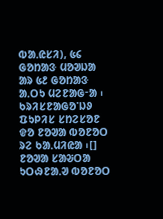ᱵᱟᱹᱭᱥᱤ), ᱕᱔ ᱜᱚᱴᱟᱝ ᱢᱚᱣᱡᱟ ᱟᱨ ᱕᱒ ᱜᱚᱴᱟᱝ ᱟᱹᱛᱩ ᱢᱮᱱᱟᱜᱼᱟ ᱾ ᱠᱨᱤᱥᱱᱟᱜᱚᱸᱡᱽ ᱯᱩᱞᱤᱥ ᱥᱴᱮᱥᱚᱱ ᱫᱚ ᱱᱚᱣᱟ ᱵᱚᱱᱚᱛ ᱨᱮ ᱠᱟᱹᱢᱤᱭᱟ ᱾[] ᱱᱚᱣᱟ ᱥᱟᱶᱛᱟ ᱩᱛᱷᱱᱟᱹᱣ ᱵᱚᱱᱚᱛ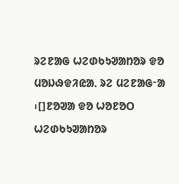ᱨᱮᱱᱟᱜ ᱦᱮᱰᱠᱩᱣᱟᱴᱚᱨ ᱫᱚ ᱢᱚᱡᱷᱫᱤᱭᱟᱹ ᱨᱮ ᱢᱮᱱᱟᱜᱼᱟ ᱾[]ᱱᱚᱣᱟ ᱫᱚ ᱦᱚᱱᱚᱛ ᱦᱮᱰᱠᱩᱣᱟᱴᱚᱨ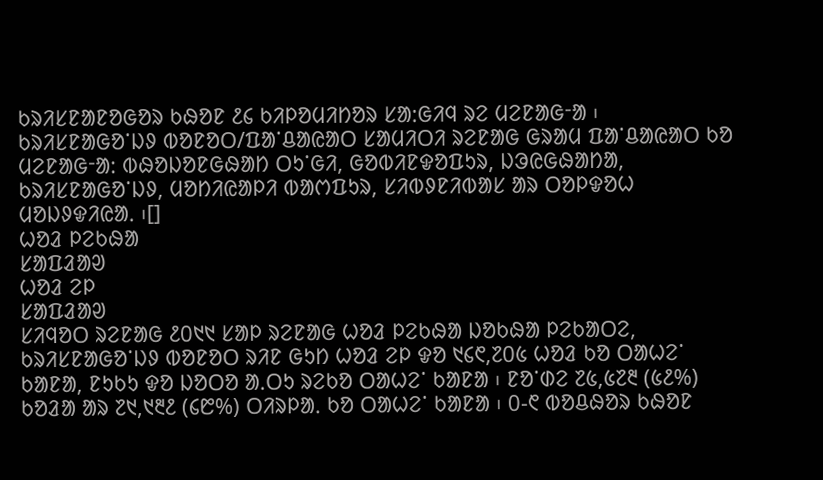ᱠᱨᱤᱥᱱᱟᱱᱚᱜᱚᱨ ᱠᱷᱚᱱ ᱒᱔ ᱠᱤᱞᱚᱢᱤᱴᱚᱨ ᱥᱟᱺᱜᱤᱧ ᱨᱮ ᱢᱮᱱᱟᱜᱼᱟ ᱾
ᱠᱨᱤᱥᱱᱟᱜᱚᱸᱡᱽ ᱵᱚᱱᱚᱛ/ᱯᱟᱸᱪᱟᱭᱟᱛ ᱥᱟᱢᱤᱛᱤ ᱨᱮᱱᱟᱜ ᱜᱨᱟᱢ ᱯᱟᱸᱪᱟᱭᱟᱛ ᱠᱚ ᱢᱮᱱᱟᱜᱼᱟ: ᱵᱷᱚᱡᱚᱱᱜᱷᱟᱴ ᱛᱩᱸᱜᱤ, ᱜᱚᱵᱤᱱᱫᱚᱯᱩᱨ, ᱡᱳᱭᱜᱷᱟᱴᱟ, ᱠᱨᱤᱥᱱᱟᱜᱚᱸᱡᱽ, ᱢᱚᱴᱤᱭᱟᱞᱤ ᱵᱟᱬᱯᱩᱨ, ᱥᱤᱵᱽᱱᱤᱵᱟᱥ ᱟᱨ ᱛᱚᱞᱫᱚᱦ ᱢᱚᱡᱽᱫᱤᱭᱟᱹ ᱾[]
ᱦᱚᱲ ᱞᱮᱠᱷᱟ
ᱥᱟᱯᱲᱟᱣ
ᱦᱚᱲ ᱮᱞ
ᱥᱟᱯᱲᱟᱣ
ᱥᱤᱧᱚᱛ ᱨᱮᱱᱟᱜ ᱒᱐᱑᱑ ᱥᱟᱞ ᱨᱮᱱᱟᱜ ᱦᱚᱲ ᱞᱮᱠᱷᱟ ᱡᱚᱠᱷᱟ ᱞᱮᱠᱟᱛᱮ, ᱠᱨᱤᱥᱱᱟᱜᱚᱸᱡᱽ ᱵᱚᱱᱚᱛ ᱨᱤᱱ ᱜᱩᱴ ᱦᱚᱲ ᱮᱞ ᱫᱚ ᱑᱔᱖,᱗᱐᱕ ᱦᱚᱲ ᱠᱚ ᱛᱟᱦᱮᱸ ᱠᱟᱱᱟ, ᱱᱩᱠᱩ ᱫᱚ ᱡᱚᱛᱚ ᱟᱹᱛᱩ ᱨᱮᱠᱚ ᱛᱟᱦᱮᱸ ᱠᱟᱱᱟ ᱾ ᱱᱚᱸᱰᱮ ᱗᱕,᱕᱗᱓ (᱕᱒%) ᱠᱚᱲᱟ ᱟᱨ ᱗᱑,᱑᱓᱒ (᱔᱘%) ᱛᱤᱨᱞᱟᱹ ᱠᱚ ᱛᱟᱦᱮᱸ ᱠᱟᱱᱟ ᱾ ᱐-᱖ ᱵᱚᱪᱷᱚᱨ ᱠᱷᱚᱱ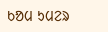ᱠᱚᱢ ᱩᱢᱮᱨ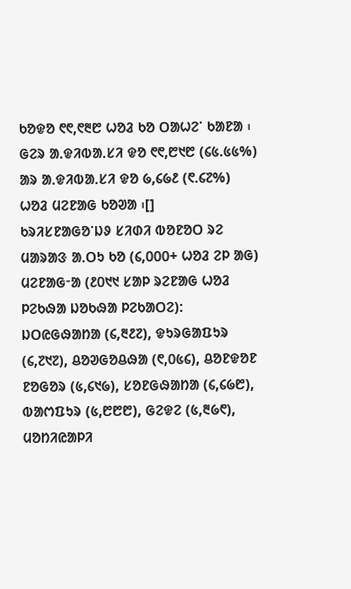ᱠᱚᱫᱚ ᱖᱖,᱖᱓᱘ ᱦᱚᱲ ᱠᱚ ᱛᱟᱦᱮᱸ ᱠᱟᱱᱟ ᱾ ᱜᱮᱨ ᱟᱹᱫᱤᱵᱟᱹᱥᱤ ᱫᱚ ᱖᱖,᱘᱑᱘ (᱔᱕.᱕᱕%) ᱟᱨ ᱟᱹᱫᱤᱵᱟᱹᱥᱤ ᱫᱚ ᱙,᱔᱙᱒ (᱖.᱔᱗%) ᱦᱚᱲ ᱢᱮᱱᱟᱜ ᱠᱚᱣᱟ ᱾[]
ᱠᱨᱤᱥᱱᱟᱜᱚᱸᱡᱽ ᱥᱤᱰᱤ ᱵᱚᱱᱚᱛ ᱨᱮ ᱢᱟᱨᱟᱝ ᱟᱹᱛᱩ ᱠᱚ (᱔,᱐᱐᱐+ ᱦᱚᱲ ᱮᱞ ᱟᱜ) ᱢᱮᱱᱟᱜᱼᱟ (᱒᱐᱑᱑ ᱥᱟᱞ ᱨᱮᱱᱟᱜ ᱦᱚᱲ ᱞᱮᱠᱷᱟ ᱡᱚᱠᱷᱟ ᱞᱮᱠᱟᱛᱮ): ᱡᱛᱭᱜᱷᱟᱴᱟ (᱔,᱓᱒᱗), ᱫᱩᱨᱜᱟᱯᱩᱨ (᱔,᱗᱑᱗), ᱪᱚᱣᱜᱚᱪᱷᱟ (᱖,᱐᱕᱔), ᱪᱚᱱᱫᱚᱱ ᱱᱚᱜᱚᱨ (᱕,᱔᱑᱙), ᱥᱚᱱᱜᱷᱟᱴᱟ (᱔,᱔᱙᱘), ᱵᱟᱬᱯᱩᱨ (᱕,᱘᱘᱘), ᱜᱮᱫᱮ (᱕,᱓᱙᱖), ᱢᱚᱴᱤᱭᱟᱞᱤ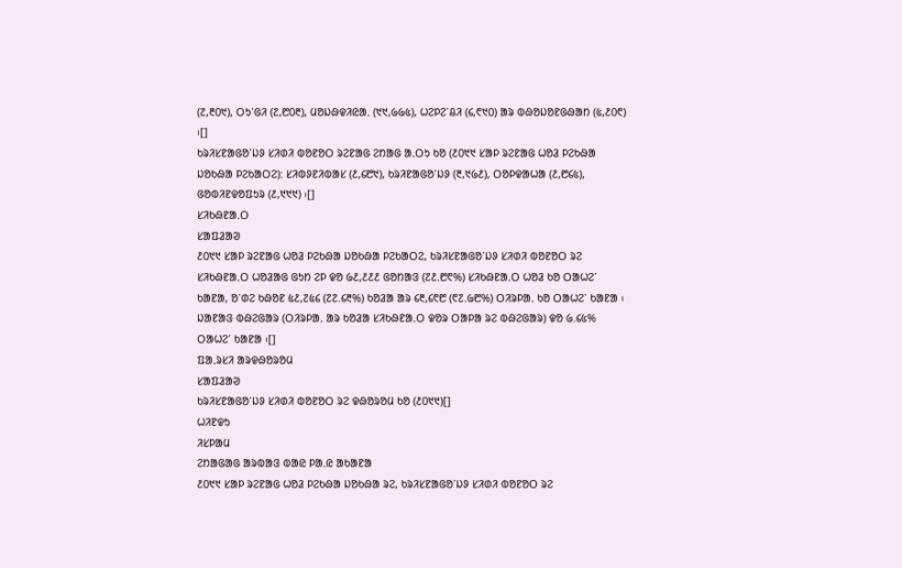(᱗,᱓᱐᱑), ᱛᱩᱸᱜᱤ (᱗,᱘᱐᱓), ᱢᱚᱡᱷᱫᱤᱭᱟᱹ (᱑᱑,᱙᱙᱕), ᱦᱮᱞᱮᱸᱪᱤ (᱔,᱖᱑᱐) ᱟᱨ ᱵᱷᱚᱡᱚᱱᱜᱷᱟᱴ (᱕,᱒᱐᱖) ᱾[]
ᱠᱨᱤᱥᱱᱟᱜᱚᱸᱡᱽ ᱥᱤᱰᱤ ᱵᱚᱱᱚᱛ ᱨᱮᱱᱟᱜ ᱮᱴᱟᱜ ᱟᱹᱛᱩ ᱠᱚ (᱒᱐᱑᱑ ᱥᱟᱞ ᱨᱮᱱᱟᱜ ᱦᱚᱲ ᱞᱮᱠᱷᱟ ᱡᱚᱠᱷᱟ ᱞᱮᱠᱟᱛᱮ): ᱥᱤᱵᱽᱱᱤᱵᱟᱥ (᱒,᱔᱘᱑), ᱠᱨᱤᱱᱟᱜᱚᱸᱡᱽ (᱓,᱑᱙᱒), ᱛᱚᱞᱫᱟᱦᱟ (᱒,᱘᱔᱕), ᱜᱚᱵᱤᱱᱫᱚᱯᱩᱨ (᱒,᱑᱑᱑) ᱾[]
ᱥᱤᱠᱷᱱᱟᱹᱛ
ᱥᱟᱯᱲᱟᱣ
᱒᱐᱑᱑ ᱥᱟᱞ ᱨᱮᱱᱟᱜ ᱦᱚᱲ ᱞᱮᱠᱷᱟ ᱡᱚᱠᱷᱟ ᱞᱮᱠᱟᱛᱮ, ᱠᱨᱤᱥᱱᱟᱜᱚᱸᱡᱽ ᱥᱤᱰᱤ ᱵᱚᱱᱚᱛ ᱨᱮ ᱥᱤᱠᱷᱱᱟᱹᱛ ᱦᱚᱲᱟᱜ ᱜᱩᱴ ᱮᱞ ᱫᱚ ᱙᱒,᱒᱒᱒ ᱜᱚᱴᱟᱝ (᱗᱒.᱘᱖%) ᱥᱤᱠᱷᱱᱟᱹᱛ ᱦᱚᱲ ᱠᱚ ᱛᱟᱦᱮᱸ ᱠᱟᱱᱟ, ᱚᱸᱰᱮ ᱠᱷᱚᱱ ᱕᱒,᱗᱕᱔ (᱗᱗.᱔᱓%) ᱠᱚᱲᱟ ᱟᱨ ᱔᱓,᱔᱖᱘ (᱖᱗.᱙᱘%) ᱛᱤᱨᱞᱟᱹ ᱠᱚ ᱛᱟᱦᱮᱸ ᱠᱟᱱᱟ ᱾ ᱡᱟᱱᱟᱝ ᱵᱷᱮᱜᱟᱨ (ᱛᱤᱨᱞᱟᱹ ᱟᱨ ᱠᱚᱲᱟ ᱥᱤᱠᱷᱱᱟᱹᱛ ᱫᱚᱨ ᱛᱟᱞᱟ ᱨᱮ ᱵᱷᱮᱜᱟᱨ) ᱫᱚ ᱙.᱔᱕% ᱛᱟᱦᱮᱸ ᱠᱟᱱᱟ ᱾[]
ᱯᱟᱹᱨᱥᱤ ᱟᱨᱫᱷᱚᱨᱚᱢ
ᱥᱟᱯᱲᱟᱣ
ᱠᱨᱤᱥᱱᱟᱜᱚᱸᱡᱽ ᱥᱤᱰᱤ ᱵᱚᱱᱚᱛ ᱨᱮ ᱫᱷᱚᱨᱚᱢ ᱠᱚ (᱒᱐᱑᱑)[]
ᱦᱤᱱᱫᱩ
ᱤᱥᱞᱟᱢ
ᱮᱴᱟᱜᱟᱜ ᱟᱨᱵᱟᱝ ᱵᱟᱭ ᱞᱟᱹᱭ ᱟᱠᱟᱱᱟ
᱒᱐᱑᱑ ᱥᱟᱞ ᱨᱮᱱᱟᱜ ᱦᱚᱲ ᱞᱮᱠᱷᱟ ᱡᱚᱠᱷᱟ ᱨᱮ, ᱠᱨᱤᱥᱱᱟᱜᱚᱸᱡᱽ ᱥᱤᱰᱤ ᱵᱚᱱᱚᱛ ᱨᱮ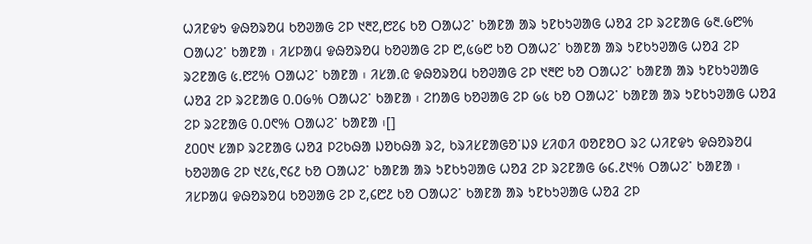ᱦᱤᱱᱫᱩ ᱫᱷᱚᱨᱚᱢ ᱠᱚᱣᱟᱜ ᱮᱞ ᱑᱓᱗,᱘᱗᱔ ᱠᱚ ᱛᱟᱦᱮᱸ ᱠᱟᱱᱟ ᱟᱨ ᱩᱱᱠᱩᱣᱟᱜ ᱦᱚᱲ ᱮᱞ ᱨᱮᱱᱟᱜ ᱙᱓.᱙᱘% ᱛᱟᱦᱮᱸ ᱠᱟᱱᱟ ᱾ ᱤᱥᱞᱟᱢ ᱫᱷᱚᱨᱚᱢ ᱠᱚᱣᱟᱜ ᱮᱞ ᱘,᱕᱙᱘ ᱠᱚ ᱛᱟᱦᱮᱸ ᱠᱟᱱᱟ ᱟᱨ ᱩᱱᱠᱩᱣᱟᱜ ᱦᱚᱲ ᱮᱞ ᱨᱮᱱᱟᱜ ᱕.᱘᱗% ᱛᱟᱦᱮᱸ ᱠᱟᱱᱟ ᱾ ᱤᱥᱟᱹᱭ ᱫᱷᱚᱨᱚᱢ ᱠᱚᱣᱟᱜ ᱮᱞ ᱑᱓᱘ ᱠᱚ ᱛᱟᱦᱮᱸ ᱠᱟᱱᱟ ᱟᱨ ᱩᱱᱠᱩᱣᱟᱜ ᱦᱚᱲ ᱮᱞ ᱨᱮᱱᱟᱜ ᱐.᱐᱙% ᱛᱟᱦᱮᱸ ᱠᱟᱱᱟ ᱾ ᱮᱴᱟᱜ ᱠᱚᱣᱟᱜ ᱮᱞ ᱙᱕ ᱠᱚ ᱛᱟᱦᱮᱸ ᱠᱟᱱᱟ ᱟᱨ ᱩᱱᱠᱩᱣᱟᱜ ᱦᱚᱲ ᱮᱞ ᱨᱮᱱᱟᱜ ᱐.᱐᱖% ᱛᱟᱦᱮᱸ ᱠᱟᱱᱟ ᱾[]
᱒᱐᱐᱑ ᱥᱟᱞ ᱨᱮᱱᱟᱜ ᱦᱚᱲ ᱞᱮᱠᱷᱟ ᱡᱚᱠᱷᱟ ᱨᱮ, ᱠᱨᱤᱥᱱᱟᱜᱚᱸᱡᱽ ᱥᱤᱰᱤ ᱵᱚᱱᱚᱛ ᱨᱮ ᱦᱤᱱᱫᱩ ᱫᱷᱚᱨᱚᱢ ᱠᱚᱣᱟᱜ ᱮᱞ ᱑᱒᱕,᱖᱔᱒ ᱠᱚ ᱛᱟᱦᱮᱸ ᱠᱟᱱᱟ ᱟᱨ ᱩᱱᱠᱩᱣᱟᱜ ᱦᱚᱲ ᱮᱞ ᱨᱮᱱᱟᱜ ᱙᱔.᱒᱑% ᱛᱟᱦᱮᱸ ᱠᱟᱱᱟ ᱾ ᱤᱥᱞᱟᱢ ᱫᱷᱚᱨᱚᱢ ᱠᱚᱣᱟᱜ ᱮᱞ ᱗,᱔᱘᱒ ᱠᱚ ᱛᱟᱦᱮᱸ ᱠᱟᱱᱟ ᱟᱨ ᱩᱱᱠᱩᱣᱟᱜ ᱦᱚᱲ ᱮᱞ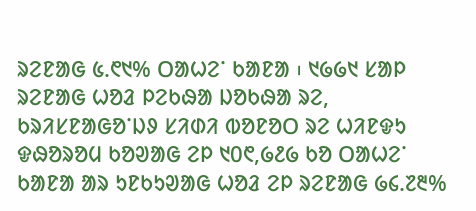ᱨᱮᱱᱟᱜ ᱕.᱖᱑% ᱛᱟᱦᱮᱸ ᱠᱟᱱᱟ ᱾ ᱑᱙᱙᱑ ᱥᱟᱞ ᱨᱮᱱᱟᱜ ᱦᱚᱲ ᱞᱮᱠᱷᱟ ᱡᱚᱠᱷᱟ ᱨᱮ, ᱠᱨᱤᱥᱱᱟᱜᱚᱸᱡᱽ ᱥᱤᱰᱤ ᱵᱚᱱᱚᱛ ᱨᱮ ᱦᱤᱱᱫᱩ ᱫᱷᱚᱨᱚᱢ ᱠᱚᱣᱟᱜ ᱮᱞ ᱑᱐᱖,᱙᱒᱙ ᱠᱚ ᱛᱟᱦᱮᱸ ᱠᱟᱱᱟ ᱟᱨ ᱩᱱᱠᱩᱣᱟᱜ ᱦᱚᱲ ᱮᱞ ᱨᱮᱱᱟᱜ ᱙᱔.᱗᱓%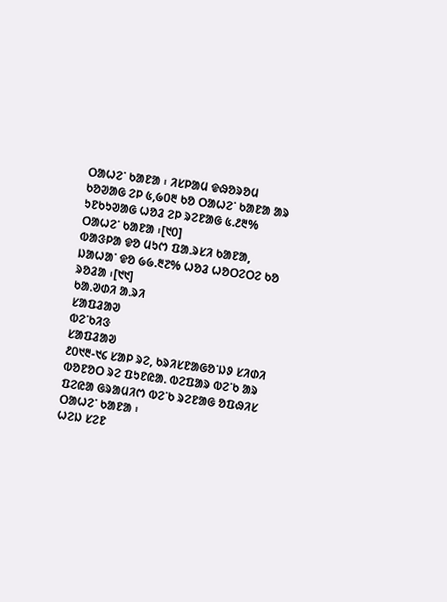ᱛᱟᱦᱮᱸ ᱠᱟᱱᱟ ᱾ ᱤᱥᱞᱟᱢ ᱫᱷᱚᱨᱚᱢ ᱠᱚᱣᱟᱜ ᱮᱞ ᱕,᱙᱐᱓ ᱠᱚ ᱛᱟᱦᱮᱸ ᱠᱟᱱᱟ ᱟᱨ ᱩᱱᱠᱩᱣᱟᱜ ᱦᱚᱲ ᱮᱞ ᱨᱮᱱᱟᱜ ᱕.᱒᱓% ᱛᱟᱦᱮᱸ ᱠᱟᱱᱟ ᱾[᱑᱐]
ᱵᱟᱝᱞᱟ ᱫᱚ ᱢᱩᱬ ᱯᱟᱹᱨᱥᱤ ᱠᱟᱱᱟ, ᱡᱟᱦᱟᱸ ᱫᱚ ᱙᱙.᱓᱗% ᱦᱚᱲ ᱦᱚᱛᱮᱛᱮ ᱠᱚ ᱨᱚᱲᱟ ᱾[᱑᱑]
ᱠᱟᱹᱣᱰᱤ ᱟᱹᱨᱤ
ᱥᱟᱯᱲᱟᱣ
ᱵᱮᱸᱠᱤᱝ
ᱥᱟᱯᱲᱟᱣ
᱒᱐᱑᱓-᱑᱔ ᱥᱟᱞ ᱨᱮ, ᱠᱨᱤᱥᱱᱟᱜᱚᱸᱡᱽ ᱥᱤᱰᱤ ᱵᱚᱱᱚᱛ ᱨᱮ ᱯᱩᱱᱭᱟᱹ ᱵᱮᱯᱟᱨ ᱵᱮᱸᱠ ᱟᱨ ᱯᱮᱭᱟ ᱜᱨᱟᱢᱤᱬ ᱵᱮᱸᱠ ᱨᱮᱱᱟᱜ ᱚᱯᱷᱤᱥ ᱛᱟᱦᱮᱸ ᱠᱟᱱᱟ ᱾
ᱦᱮᱡ ᱥᱮᱱ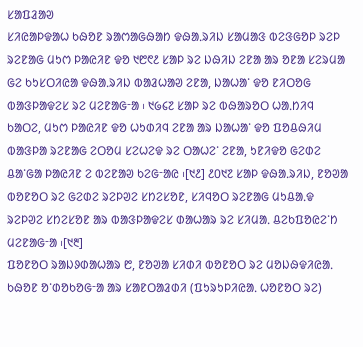ᱥᱟᱯᱲᱟᱣ
ᱥᱤᱭᱟᱞᱫᱟᱦ ᱠᱷᱚᱱ ᱨᱟᱬᱟᱜᱷᱟᱴ ᱫᱷᱟᱹᱨᱤᱡ ᱥᱟᱢᱟᱝ ᱵᱮᱝᱜᱚᱞ ᱨᱮᱞ ᱨᱮᱱᱟᱜ ᱢᱩᱬ ᱞᱟᱭᱤᱱ ᱫᱚ ᱑᱘᱖᱒ ᱥᱟᱞ ᱨᱮ ᱡᱷᱤᱡ ᱮᱱᱟ ᱟᱨ ᱚᱱᱟ ᱥᱮᱨᱢᱟ ᱜᱮ ᱠᱩᱥᱛᱤᱭᱟ ᱫᱷᱟᱹᱨᱤᱡ ᱵᱟᱲᱦᱟᱣ ᱮᱱᱟ, ᱡᱟᱦᱟᱸ ᱫᱚ ᱱᱤᱛᱚᱜ ᱵᱟᱝᱞᱟᱫᱮᱥ ᱨᱮ ᱢᱮᱱᱟᱜᱼᱟ ᱾ ᱑᱙᱔᱗ ᱥᱟᱞ ᱨᱮ ᱵᱷᱟᱨᱚᱛ ᱦᱟᱹᱴᱤᱧ ᱠᱟᱛᱮ, ᱢᱩᱬ ᱞᱟᱭᱤᱱ ᱫᱚ ᱦᱩᱰᱤᱧ ᱮᱱᱟ ᱟᱨ ᱡᱟᱦᱟᱸ ᱫᱚ ᱯᱚᱪᱷᱤᱢ ᱵᱟᱝᱞᱟ ᱨᱮᱱᱟᱜ ᱮᱛᱚᱢ ᱥᱮᱦᱮᱫ ᱨᱮ ᱛᱟᱦᱮᱸ ᱮᱱᱟ, ᱩᱱᱤᱫᱚ ᱜᱮᱰᱮ ᱪᱟᱸᱜᱟ ᱞᱟᱭᱤᱱ ᱮ ᱵᱮᱱᱟᱣ ᱠᱮᱜᱼᱟᱭ ᱾[᱑᱒] ᱒᱐᱑᱗ ᱥᱟᱞ ᱫᱷᱟᱹᱨᱤᱡ, ᱱᱚᱣᱟ ᱵᱚᱱᱚᱛ ᱨᱮ ᱜᱮᱰᱮ ᱨᱮᱞᱣᱮ ᱥᱴᱮᱥᱚᱱ, ᱥᱤᱧᱚᱛ ᱨᱮᱱᱟᱜ ᱢᱩᱪᱟᱹᱫ ᱨᱮᱞᱣᱮ ᱥᱴᱮᱥᱚᱱ ᱟᱨ ᱵᱟᱝᱞᱟᱫᱮᱥ ᱰᱟᱦᱟᱨ ᱨᱮ ᱥᱤᱢᱟᱹ ᱪᱮᱠᱯᱚᱭᱮᱸᱴ ᱢᱮᱱᱟᱜᱼᱟ ᱾[᱑᱓]
ᱯᱚᱱᱚᱛ ᱨᱟᱡᱽᱰᱟᱦᱟᱨ ᱘, ᱱᱚᱣᱟ ᱥᱤᱰᱤ ᱵᱚᱱᱚᱛ ᱨᱮ ᱢᱚᱡᱷᱫᱤᱭᱟᱹ ᱠᱷᱚᱱ ᱚᱸᱰᱚᱠᱚᱜᱼᱟ ᱟᱨ ᱥᱟᱱᱛᱟᱲᱰᱤ (ᱯᱩᱨᱩᱞᱤᱭᱟᱹ ᱦᱚᱱᱚᱛ ᱨᱮ)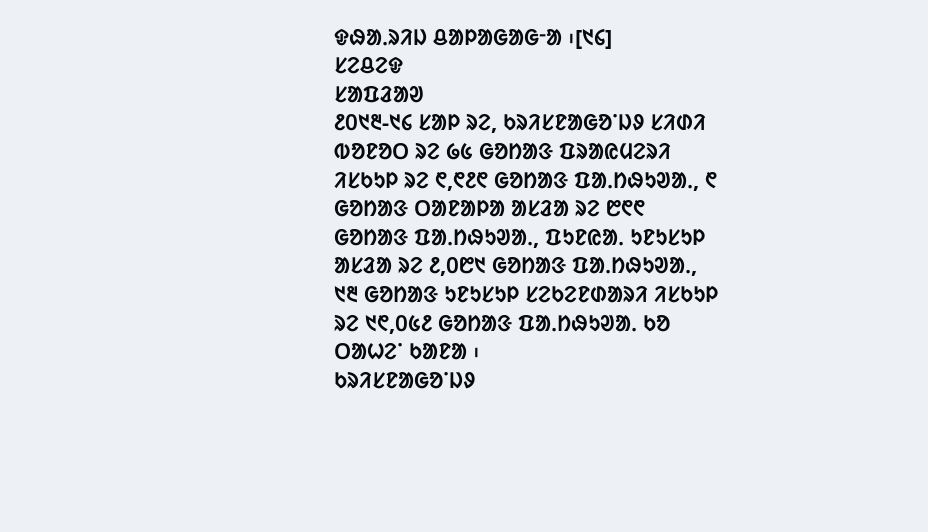ᱫᱷᱟᱹᱨᱤᱡ ᱪᱟᱞᱟᱜᱟᱜᱼᱟ ᱾[᱑᱔]
ᱥᱮᱪᱮᱫ
ᱥᱟᱯᱲᱟᱣ
᱒᱐᱑᱓-᱑᱔ ᱥᱟᱞ ᱨᱮ, ᱠᱨᱤᱥᱱᱟᱜᱚᱸᱡᱽ ᱥᱤᱰᱤ ᱵᱚᱱᱚᱛ ᱨᱮ ᱙᱕ ᱜᱚᱴᱟᱝ ᱯᱨᱟᱭᱢᱮᱨᱤ ᱤᱥᱠᱩᱞ ᱨᱮ ᱖,᱖᱒᱖ ᱜᱚᱴᱟᱝ ᱯᱟᱹᱴᱷᱩᱣᱟᱹ, ᱖ ᱜᱚᱴᱟᱝ ᱛᱟᱱᱟᱞᱟ ᱟᱥᱲᱟ ᱨᱮ ᱘᱖᱖ ᱜᱚᱴᱟᱝ ᱯᱟᱹᱴᱷᱩᱣᱟᱹ, ᱯᱩᱱᱭᱟᱹ ᱩᱱᱩᱥᱩᱞ ᱟᱥᱲᱟ ᱨᱮ ᱒,᱐᱘᱑ ᱜᱚᱴᱟᱝ ᱯᱟᱹᱴᱷᱩᱣᱟᱹ, ᱑᱓ ᱜᱚᱴᱟᱝ ᱩᱱᱩᱥᱩᱞ ᱥᱮᱠᱮᱱᱰᱟᱨᱤ ᱤᱥᱠᱩᱞ ᱨᱮ ᱑᱖,᱐᱕᱒ ᱜᱚᱴᱟᱝ ᱯᱟᱹᱴᱷᱩᱣᱟᱹ ᱠᱚ ᱛᱟᱦᱮᱸ ᱠᱟᱱᱟ ᱾
ᱠᱨᱤᱥᱱᱟᱜᱚᱸᱡᱽ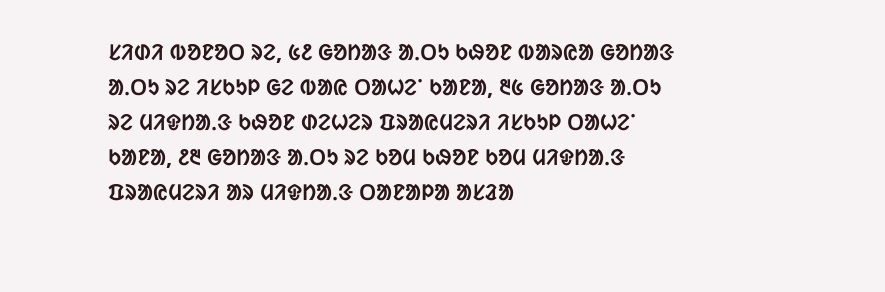ᱥᱤᱰᱤ ᱵᱚᱱᱚᱛ ᱨᱮ, ᱕᱒ ᱜᱚᱴᱟᱝ ᱟᱹᱛᱩ ᱠᱷᱚᱱ ᱵᱟᱨᱭᱟ ᱜᱚᱴᱟᱝ ᱟᱹᱛᱩ ᱨᱮ ᱤᱥᱠᱩᱞ ᱜᱮ ᱵᱟᱭ ᱛᱟᱦᱮᱸ ᱠᱟᱱᱟ, ᱓᱕ ᱜᱚᱴᱟᱝ ᱟᱹᱛᱩ ᱨᱮ ᱢᱤᱫᱴᱟᱹᱝ ᱠᱷᱚᱱ ᱰᱮᱦᱮᱨ ᱯᱨᱟᱭᱢᱮᱨᱤ ᱤᱥᱠᱩᱞ ᱛᱟᱦᱮᱸ ᱠᱟᱱᱟ, ᱒᱓ ᱜᱚᱴᱟᱝ ᱟᱹᱛᱩ ᱨᱮ ᱠᱚᱢ ᱠᱷᱚᱱ ᱠᱚᱢ ᱢᱤᱫᱴᱟᱹᱝ ᱯᱨᱟᱭᱢᱮᱨᱤ ᱟᱨ ᱢᱤᱫᱴᱟᱹᱝ ᱛᱟᱱᱟᱞᱟ ᱟᱥᱲᱟ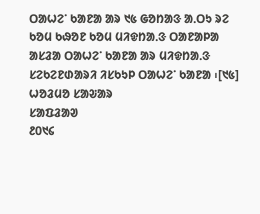ᱛᱟᱦᱮᱸ ᱠᱟᱱᱟ ᱟᱨ ᱑᱕ ᱜᱚᱴᱟᱝ ᱟᱹᱛᱩ ᱨᱮ ᱠᱚᱢ ᱠᱷᱚᱱ ᱠᱚᱢ ᱢᱤᱫᱴᱟᱹᱝ ᱛᱟᱱᱟᱞᱟ ᱟᱥᱲᱟ ᱛᱟᱦᱮᱸ ᱠᱟᱱᱟ ᱟᱨ ᱢᱤᱫᱴᱟᱹᱝ ᱥᱮᱠᱮᱱᱰᱟᱨᱤ ᱤᱥᱠᱩᱞ ᱛᱟᱦᱮᱸ ᱠᱟᱱᱟ ᱾[᱑᱕]
ᱦᱚᱲᱢᱚ ᱥᱟᱶᱟᱨ
ᱥᱟᱯᱲᱟᱣ
᱒᱐᱑᱔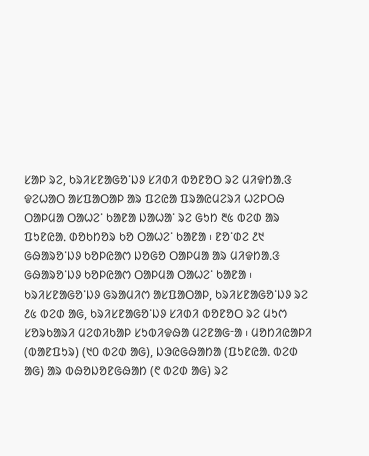ᱥᱟᱞ ᱨᱮ, ᱠᱨᱤᱥᱱᱟᱜᱚᱸᱡᱽ ᱥᱤᱰᱤ ᱵᱚᱱᱚᱛ ᱨᱮ ᱢᱤᱫᱴᱟᱹᱝ ᱫᱮᱦᱟᱛ ᱟᱥᱯᱟᱛᱟᱞ ᱟᱨ ᱯᱮᱭᱟ ᱯᱨᱟᱭᱢᱮᱨᱤ ᱦᱮᱞᱛᱷ ᱛᱟᱞᱢᱟ ᱛᱟᱦᱮᱸ ᱠᱟᱱᱟ ᱡᱟᱦᱟᱸ ᱨᱮ ᱜᱩᱴ ᱓᱕ ᱵᱮᱰ ᱟᱨ ᱯᱩᱱᱭᱟᱹ ᱰᱚᱠᱴᱚᱨ ᱠᱚ ᱛᱟᱦᱮᱸ ᱠᱟᱱᱟ ᱾ ᱱᱚᱸᱰᱮ ᱒᱑ ᱜᱷᱟᱨᱚᱸᱡᱽ ᱠᱚᱞᱭᱟᱬ ᱡᱚᱜᱚ ᱛᱟᱞᱢᱟ ᱟᱨ ᱢᱤᱫᱴᱟᱹᱝ ᱜᱷᱟᱨᱚᱸᱡᱽ ᱠᱚᱞᱭᱟᱬ ᱛᱟᱞᱢᱟ ᱛᱟᱦᱮᱸ ᱠᱟᱱᱟ ᱾
ᱠᱨᱤᱥᱱᱟᱜᱚᱸᱡᱽ ᱜᱨᱟᱢᱤᱬ ᱟᱥᱯᱟᱛᱟᱞ, ᱠᱨᱤᱥᱱᱟᱜᱚᱸᱡᱽ ᱨᱮ ᱒᱕ ᱵᱮᱰ ᱟᱜ, ᱠᱨᱤᱥᱱᱟᱜᱚᱸᱡᱽ ᱥᱤᱰᱤ ᱵᱚᱱᱚᱛ ᱨᱮ ᱢᱩᱬ ᱥᱚᱨᱠᱟᱨᱤ ᱢᱮᱰᱤᱠᱟᱞ ᱥᱩᱵᱤᱫᱷᱟ ᱢᱮᱱᱟᱜᱼᱟ ᱾ ᱢᱚᱴᱤᱭᱟᱞᱤ (ᱵᱟᱱᱯᱩᱨ) (᱑᱐ ᱵᱮᱰ ᱟᱜ), ᱡᱳᱭᱜᱷᱟᱴᱟ (ᱯᱩᱱᱭᱟᱹ ᱵᱮᱰ ᱟᱜ) ᱟᱨ ᱵᱷᱚᱡᱚᱱᱜᱷᱟᱴ (᱖ ᱵᱮᱰ ᱟᱜ) ᱨᱮ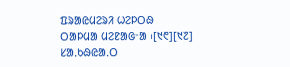ᱯᱨᱟᱭᱢᱮᱨᱤ ᱦᱮᱞᱛᱷ ᱛᱟᱞᱢᱟ ᱢᱮᱱᱟᱜᱼᱟ ᱾[᱑᱖][᱑᱗]
ᱥᱟᱹᱠᱷᱭᱟᱹᱛ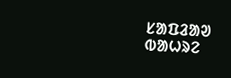ᱥᱟᱯᱲᱟᱣ
ᱵᱟᱦᱨᱮ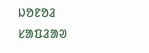ᱡᱚᱱᱚᱲ
ᱥᱟᱯᱲᱟᱣ